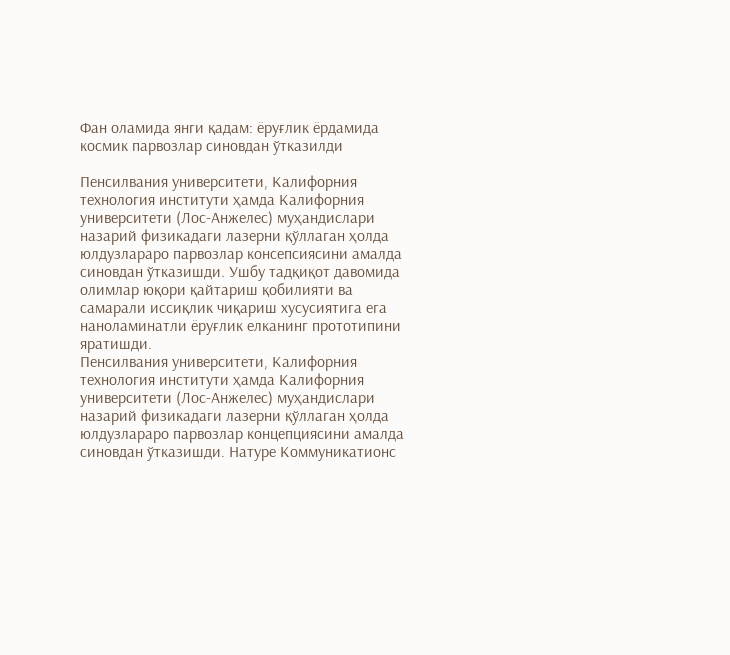Фан оламида янги қадам: ёруғлик ёрдамида космик парвозлар синовдан ўтказилди

Пенсилвания университети, Калифорния технология институти ҳамда Калифорния университети (Лос-Анжелес) муҳандислари назарий физикадаги лазерни қўллаган ҳолда юлдузлараро парвозлар консепсиясини амалда синовдан ўтказишди. Ушбу тадқиқот давомида олимлар юқори қайтариш қобилияти ва самарали иссиқлик чиқариш хусусиятига ега наноламинатли ёруғлик елканинг прототипини яратишди.
Пенсилвания университети, Калифорния технология институти ҳамда Калифорния университети (Лос-Анжелес) муҳандислари назарий физикадаги лазерни қўллаган ҳолда юлдузлараро парвозлар концепциясини амалда синовдан ўтказишди. Натуре Коммуникатионс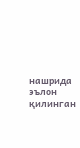нашрида эълон қилинган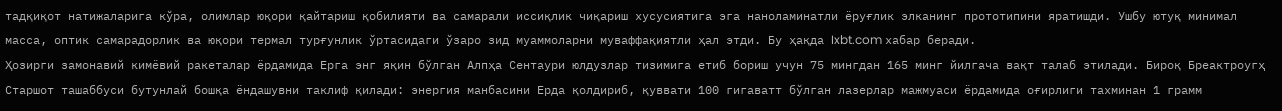тадқиқот натижаларига кўра, олимлар юқори қайтариш қобилияти ва самарали иссиқлик чиқариш хусусиятига эга наноламинатли ёруғлик элканинг прототипини яратишди. Ушбу ютуқ минимал масса, оптик самарадорлик ва юқори термал турғунлик ўртасидаги ўзаро зид муаммоларни муваффақиятли ҳал этди. Бу ҳақда Ixbt.com хабар беради.
Ҳозирги замонавий кимёвий ракеталар ёрдамида Ерга энг яқин бўлган Алпҳа Сентаури юлдузлар тизимига етиб бориш учун 75 мингдан 165 минг йилгача вақт талаб этилади. Бироқ Бреактроугҳ Старшот ташаббуси бутунлай бошқа ёндашувни таклиф қилади: энергия манбасини Ерда қолдириб, қуввати 100 гигаватт бўлган лазерлар мажмуаси ёрдамида оғирлиги тахминан 1 грамм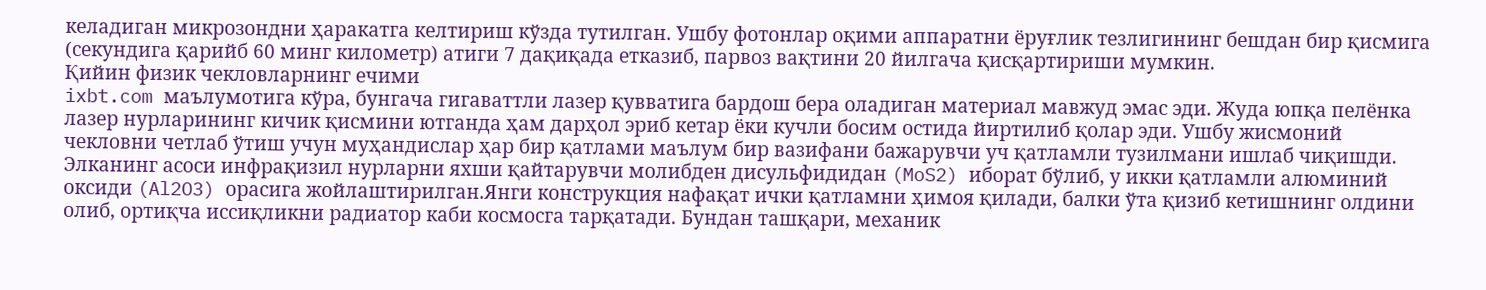келадиган микрозондни ҳаракатга келтириш кўзда тутилган. Ушбу фотонлар оқими аппаратни ёруғлик тезлигининг бешдан бир қисмига (секундига қарийб 60 минг километр) атиги 7 дақиқада етказиб, парвоз вақтини 20 йилгача қисқартириши мумкин.
Қийин физик чекловларнинг ечими
ixbt.com маълумотига кўра, бунгача гигаваттли лазер қувватига бардош бера оладиган материал мавжуд эмас эди. Жуда юпқа пелёнка лазер нурларининг кичик қисмини ютганда ҳам дарҳол эриб кетар ёки кучли босим остида йиртилиб қолар эди. Ушбу жисмоний чекловни четлаб ўтиш учун муҳандислар ҳар бир қатлами маълум бир вазифани бажарувчи уч қатламли тузилмани ишлаб чиқишди. Элканинг асоси инфрақизил нурларни яхши қайтарувчи молибден дисульфидидан (MoS2) иборат бўлиб, у икки қатламли алюминий оксиди (Al2O3) орасига жойлаштирилган.Янги конструкция нафақат ички қатламни ҳимоя қилади, балки ўта қизиб кетишнинг олдини олиб, ортиқча иссиқликни радиатор каби космосга тарқатади. Бундан ташқари, механик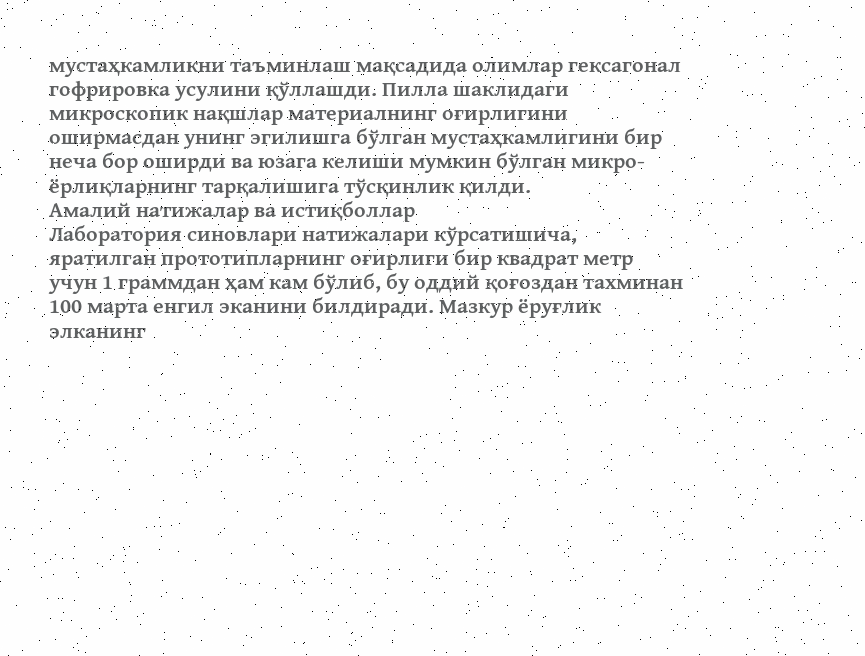мустаҳкамликни таъминлаш мақсадида олимлар гексагонал гофрировка усулини қўллашди. Пилла шаклидаги микроскопик нақшлар материалнинг оғирлигини оширмасдан унинг эгилишга бўлган мустаҳкамлигини бир неча бор оширди ва юзага келиши мумкин бўлган микро-ёрлиқларнинг тарқалишига тўсқинлик қилди.
Амалий натижалар ва истиқболлар
Лаборатория синовлари натижалари кўрсатишича, яратилган прототипларнинг оғирлиги бир квадрат метр учун 1 граммдан ҳам кам бўлиб, бу оддий қоғоздан тахминан 100 марта енгил эканини билдиради. Мазкур ёруғлик элканинг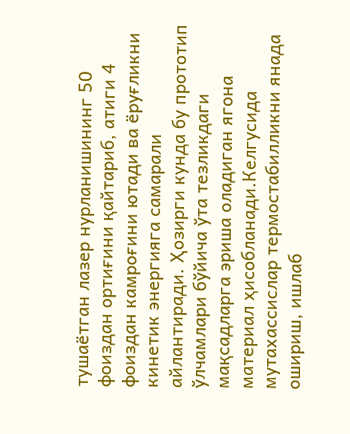тушаётган лазер нурланишининг 50 фоиздан ортиғини қайтариб, атиги 4 фоиздан камроғини ютади ва ёруғликни кинетик энергияга самарали айлантиради. Ҳозирги кунда бу прототип ўлчамлари бўйича ўта тезликдаги мақсадларга эриша оладиган ягона материал ҳисобланади.Келгусида мутахассислар термостабилликни янада ошириш, ишлаб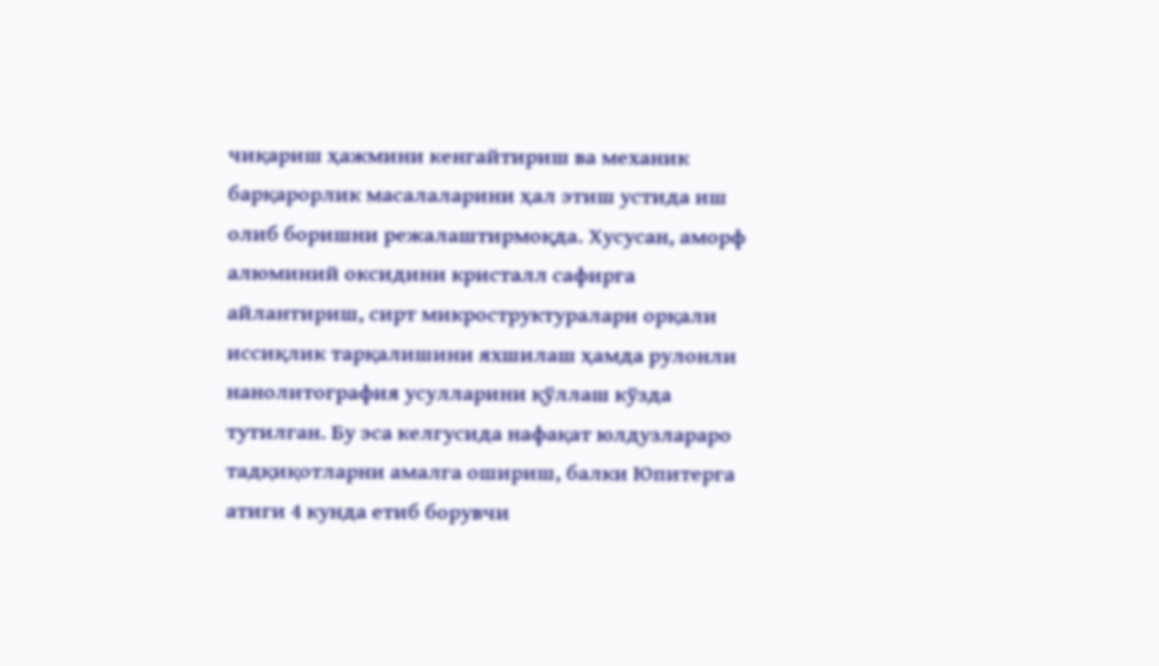чиқариш ҳажмини кенгайтириш ва механик барқарорлик масалаларини ҳал этиш устида иш олиб боришни режалаштирмоқда. Хусусан, аморф алюминий оксидини кристалл сафирга айлантириш, сирт микроструктуралари орқали иссиқлик тарқалишини яхшилаш ҳамда рулонли нанолитография усулларини қўллаш кўзда тутилган. Бу эса келгусида нафақат юлдузлараро тадқиқотларни амалга ошириш, балки Юпитерга атиги 4 кунда етиб борувчи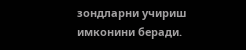зондларни учириш имконини беради.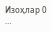Изоҳлар 0
…